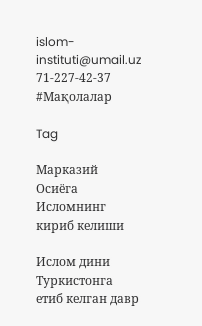islom-instituti@umail.uz         71-227-42-37
#Мақолалар

Tag

Марказий Осиёга Исломнинг кириб келиши

Ислом дини Туркистонга етиб келган давр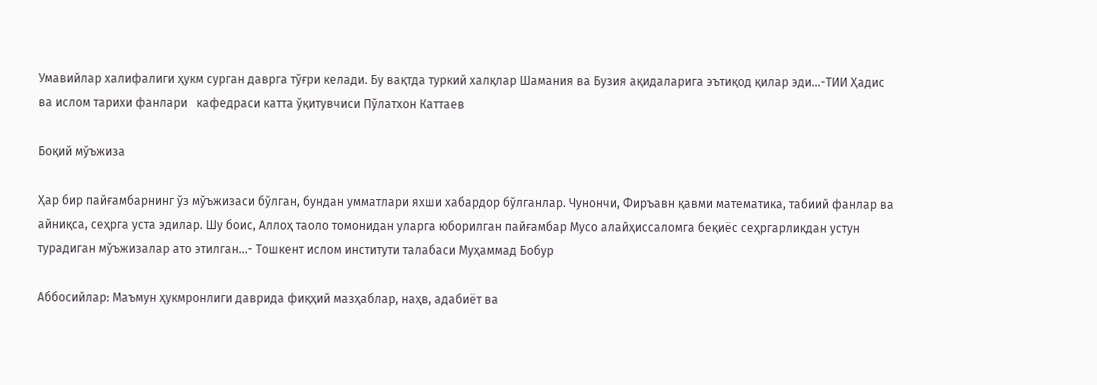Умавийлар халифалиги ҳукм сурган даврга тўғри келади. Бу вақтда туркий халқлар Шамания ва Бузия ақидаларига эътиқод қилар эди...-ТИИ Ҳадис ва ислом тарихи фанлари   кафедраси катта ўқитувчиси Пўлатхон Каттаев

Боқий мўъжиза

Ҳар бир пайғамбарнинг ўз мўъжизаси бўлган, бундан умматлари яхши хабардор бўлганлар. Чунончи, Фиръавн қавми математика, табиий фанлар ва айниқса, сеҳрга уста эдилар. Шу боис, Аллоҳ таоло томонидан уларга юборилган пайғамбар Мусо алайҳиссаломга беқиёс сеҳргарликдан устун турадиган мўъжизалар ато этилган...- Тошкент ислом институти талабаси Муҳаммад Бобур

Аббосийлар: Маъмун ҳукмронлиги даврида фиқҳий мазҳаблар, наҳв, адабиёт ва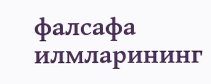фалсафа илмларининг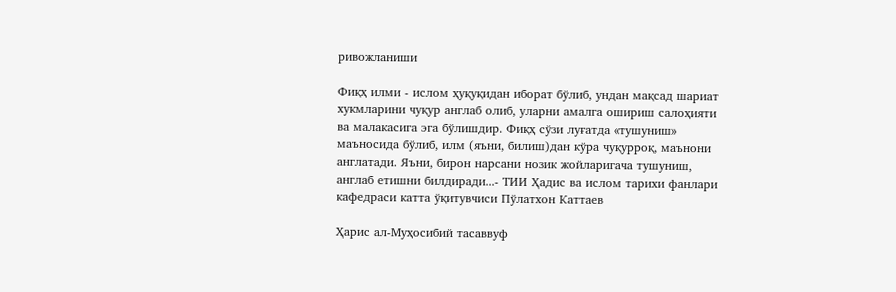ривожланиши

Фиқҳ илми - ислом ҳуқуқидан иборат бўлиб, ундан мақсад шариат хукмларини чуқур англаб олиб, уларни амалга ошириш салоҳияти ва малакасига эга бўлишдир. Фиқҳ сўзи луғатда «тушуниш» маъносида бўлиб, илм (яъни, билиш)дан кўра чуқурроқ, маънони англатади. Яъни, бирон нарсани нозик жойларигача тушуниш, англаб етишни билдиради...- ТИИ Ҳадис ва ислом тарихи фанлари кафедраси катта ўқитувчиси Пўлатхон Каттаев

Ҳарис ал-Муҳосибий тасаввуф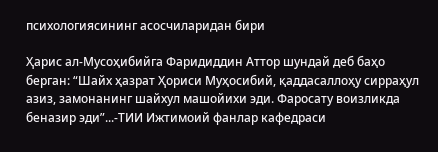психологиясининг асосчиларидан бири

Ҳарис ал-Мусоҳибийга Фаридиддин Аттор шундай деб баҳо берган: “Шайх ҳазрат Ҳориси Муҳосибий, қаддасаллоҳу сирраҳул азиз, замонанинг шайхул машойихи эди. Фаросату воизликда беназир эди”...-ТИИ Ижтимоий фанлар кафедраси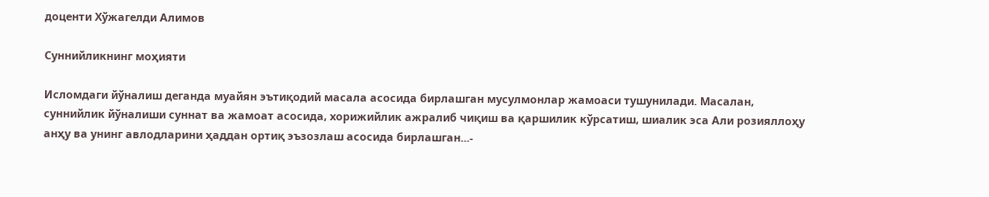доценти Хўжагелди Алимов

Суннийликнинг моҳияти

Исломдаги йўналиш деганда муайян эътиқодий масала асосида бирлашган мусулмонлар жамоаси тушунилади. Масалан, суннийлик йўналиши суннат ва жамоат асосида, хорижийлик ажралиб чиқиш ва қаршилик кўрсатиш, шиалик эса Али розияллоҳу анҳу ва унинг авлодларини ҳаддан ортиқ эъзозлаш асосида бирлашган...-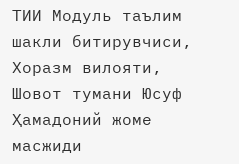ТИИ Модуль таълим шакли битирувчиси, Хоразм вилояти, Шовот тумани Юсуф Ҳамадоний жоме масжиди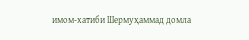имом-хатиби Шермуҳаммад домла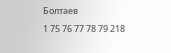Болтаев
1 75 76 77 78 79 218